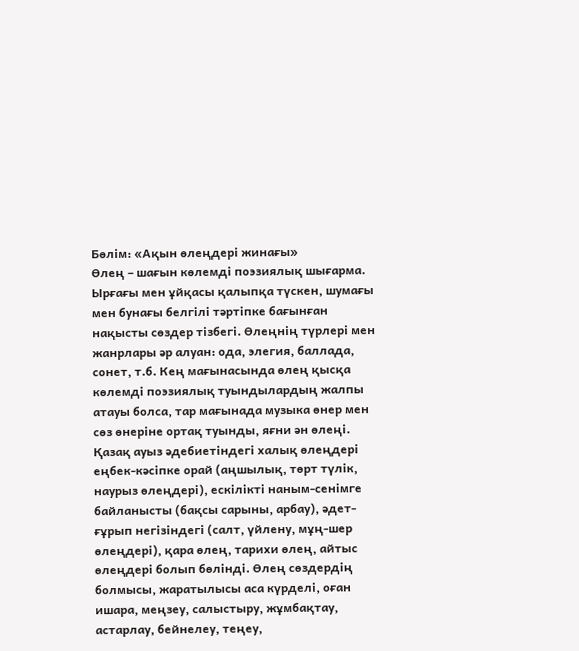Бөлім: «Ақын өлеңдері жинағы»
Өлең – шағын көлемді поэзиялық шығарма. Ырғағы мен ұйқасы қалыпқа түскен, шумағы мен бунағы белгілі тәртіпке бағынған нақысты сөздер тізбегі. Өлеңнің түрлері мен жанрлары әр алуан: ода, элегия, баллада, сонет, т.б. Кең мағынасында өлең қысқа көлемді поэзиялық туындылардың жалпы атауы болса, тар мағынада музыка өнер мен сөз өнеріне ортақ туынды, яғни ән өлеңі. Қазақ ауыз әдебиетіндегі халық өлеңдері еңбек-кәсіпке орай (аңшылық, төрт түлік, наурыз өлеңдері), ескілікті наным-сенімге байланысты (бақсы сарыны, арбау), әдет-ғұрып негізіндегі (салт, үйлену, мұң-шер өлеңдері), қара өлең, тарихи өлең, айтыс өлеңдері болып бөлінді. Өлең сөздердің болмысы, жаратылысы аса күрделі, оған ишара, меңзеу, салыстыру, жұмбақтау, астарлау, бейнелеу, теңеу,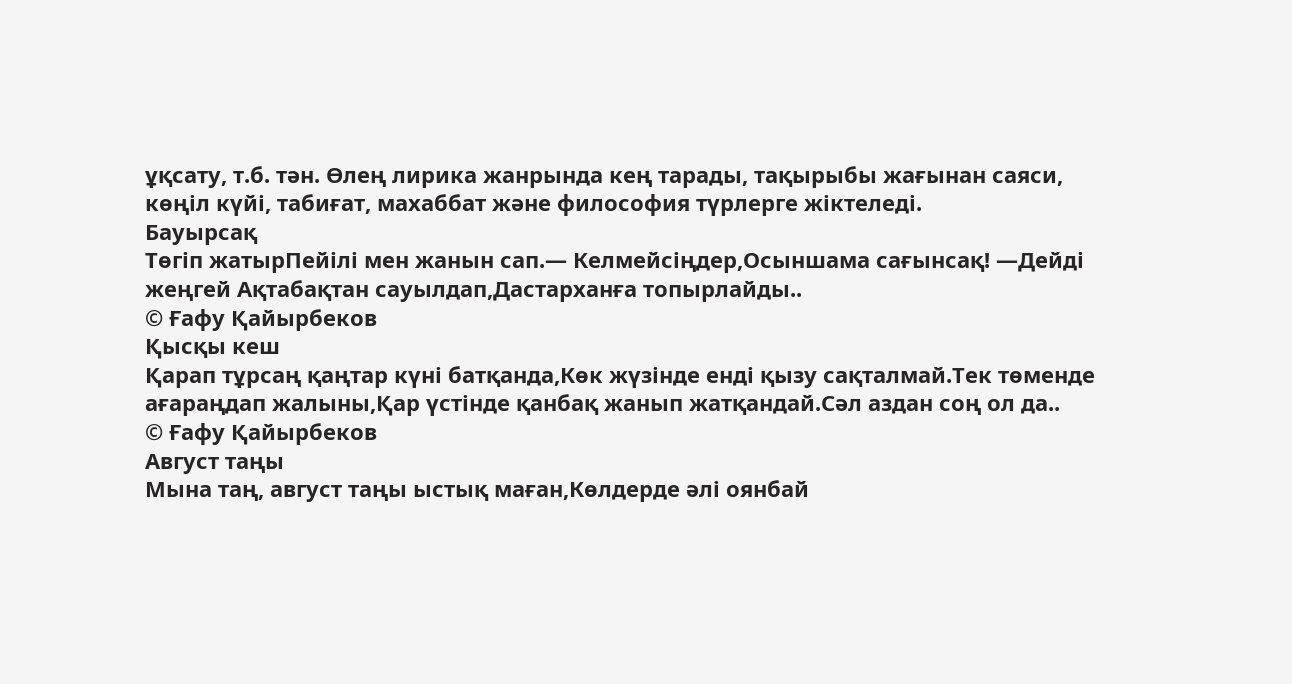ұқсату, т.б. тән. Өлең лирика жанрында кең тарады, тақырыбы жағынан саяси, көңіл күйі, табиғат, махаббат және философия түрлерге жіктеледі.
Бауырсақ
Төгіп жатырПейілі мен жанын сап.— Келмейсіңдер,Осыншама сағынсақ! —Дейді жеңгей Ақтабақтан сауылдап,Дастарханға топырлайды..
© Ғафу Қайырбеков
Қысқы кеш
Қарап тұрсаң қаңтар күні батқанда,Көк жүзінде енді қызу сақталмай.Тек төменде ағараңдап жалыны,Қар үстінде қанбақ жанып жатқандай.Сәл аздан соң ол да..
© Ғафу Қайырбеков
Август таңы
Мына таң, август таңы ыстық маған,Көлдерде әлі оянбай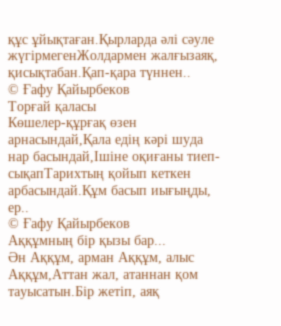құс ұйықтаған.Қырларда әлі сәуле жүгірмегенЖолдармен жалғызаяқ, қисықтабан.Қап-қара түннен..
© Ғафу Қайырбеков
Торғай қаласы
Көшелер-құрғақ өзен арнасындай,Қала едің кәрі шуда нар басындай,Ішіне оқиғаны тиеп-сықапТарихтың қойып кеткен арбасындай.Құм басып иығыңды, ер..
© Ғафу Қайырбеков
Аққұмның бір қызы бар...
Ән Аққұм, арман Аққұм, алыс Аққұм,Аттан жал, атаннан қом тауысатын.Бір жетіп, аяқ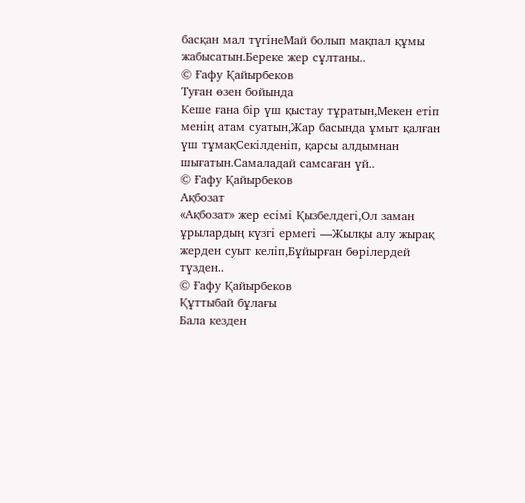басқан мал түгінеМай болып мақпал құмы жабысатын.Береке жер сұлтаны..
© Ғафу Қайырбеков
Туған өзен бойында
Кеше ғана бір үш қыстау тұратын,Мекен етіп менің атам суатын,Жар басында ұмыт қалған үш тұмақСекілденіп, қарсы алдымнан шығатын.Самаладай самсаған үй..
© Ғафу Қайырбеков
Ақбозат
«Ақбозат» жер есімі Қызбелдегі,Ол заман ұрылардың күзгі ермегі —Жылқы алу жырақ жерден суыт келіп,Бұйырған бөрілердей түзден..
© Ғафу Қайырбеков
Құттыбай бұлағы
Бала кезден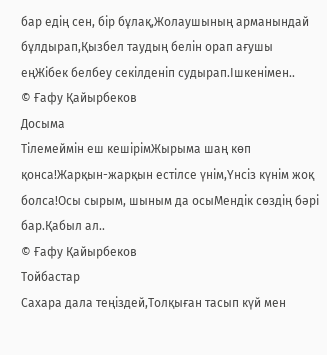бар едің сен, бір бұлақ,Жолаушының арманындай бұлдырап,Қызбел таудың белін орап ағушы еңЖібек белбеу секілденіп судырап.Ішкенімен..
© Ғафу Қайырбеков
Досыма
Тілемеймін еш кешірімЖырыма шаң көп қонса!Жарқын-жарқын естілсе үнім,Үнсіз күнім жоқ болса!Осы сырым, шыным да осыМендік сөздің бәрі бар.Қабыл ал..
© Ғафу Қайырбеков
Тойбастар
Сахара дала теңіздей,Толқыған тасып күй мен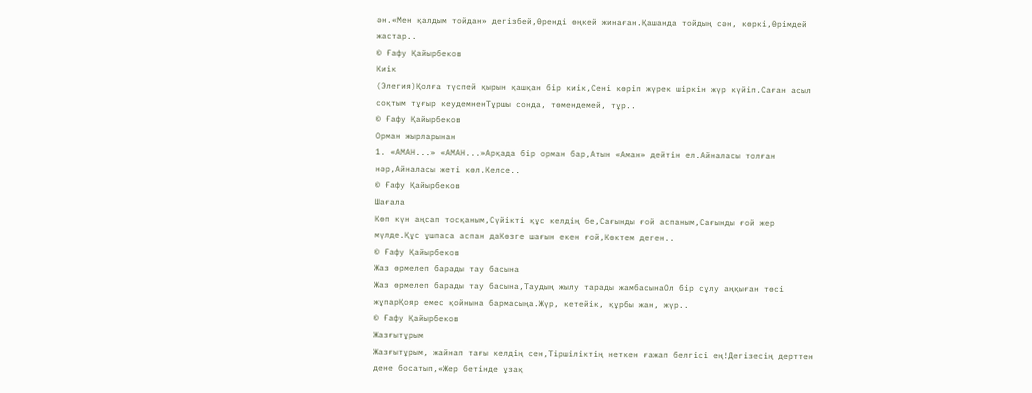ән.«Мен қалдым тойдан» дегізбей,Өренді өңкей жинаған.Қашанда тойдың сән, көркі,Өрімдей жастар..
© Ғафу Қайырбеков
Киік
(Элегия)Қолға түспей қырын қашқан бір киік,Сені көріп жүрек шіркін жүр күйіп.Саған асыл соқтым тұғыр кеудемненТұршы сонда, төмендемей, тұр..
© Ғафу Қайырбеков
Орман жырларынан
1. «АМАН...» «АМАН...»Арқада бір орман бар,Атын «Аман» дейтін ел.Айналасы толған нәр,Айналасы жеті көл.Келсе..
© Ғафу Қайырбеков
Шағала
Көп күн аңсап тосқаным,Сүйікті құс келдің бе,Сағынды ғой аспаным,Сағынды ғой жер мүлде.Құс ұшпаса аспан даКөзге шағын екен ғой,Көктем деген..
© Ғафу Қайырбеков
Жаз өрмелеп барады тау басына
Жаз өрмелеп барады тау басына,Таудың жылу тарады жамбасынаОл бір сұлу аңқыған төсі жұпарҚояр емес қойнына бармасыңа.Жүр, кетейік, құрбы жан, жүр..
© Ғафу Қайырбеков
Жазғытұрым
Жазғытұрым, жайнап тағы келдің сен,Тіршіліктің неткен ғажап белгісі ең!Дегізесің дерттен дене босатып,«Жер бетінде ұзақ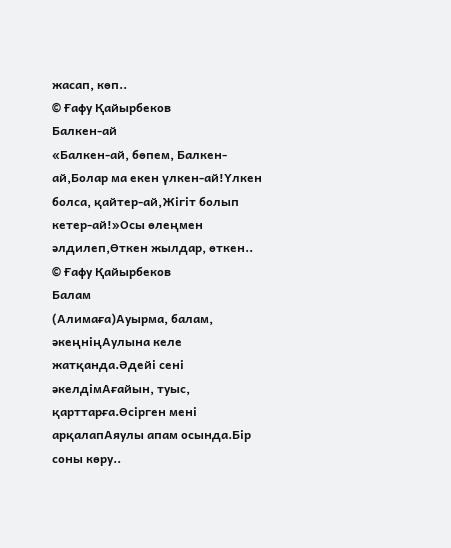жасап, көп..
© Ғафу Қайырбеков
Балкен-ай
«Балкен-ай, бөпем, Балкен-ай,Болар ма екен үлкен-ай!Үлкен болса, қайтер-ай,Жігіт болып кетер-ай!»Осы өлеңмен әлдилеп,Өткен жылдар, өткен..
© Ғафу Қайырбеков
Балам
(Алимаға)Ауырма, балам, әкеңніңАулына келе жатқанда.Әдейі сені әкелдімАғайын, туыс, қарттарға.Өсірген мені арқалапАяулы апам осында.Бір соны көру..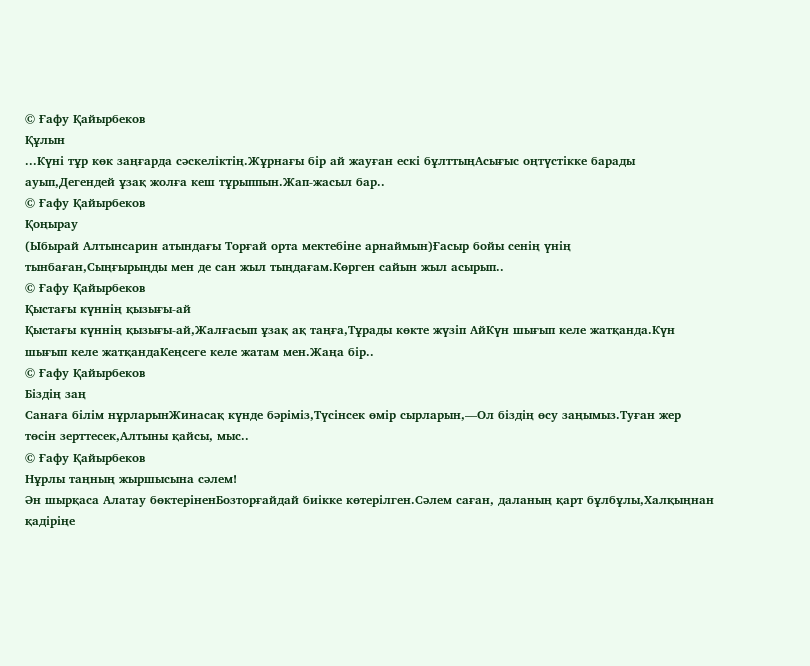© Ғафу Қайырбеков
Құлын
...Күні тұр көк заңғарда сәскеліктің.Жұрнағы бір ай жауған ескі бұлттыңАсығыс оңтүстікке барады ауып,Дегендей ұзақ жолға кеш тұрыппын.Жап-жасыл бар..
© Ғафу Қайырбеков
Қоңырау
(Ыбырай Алтынсарин атындағы Торғай орта мектебіне арнаймын)Ғасыр бойы сенің үнің тынбаған,Сыңғырыңды мен де сан жыл тыңдағам.Көрген сайын жыл асырып..
© Ғафу Қайырбеков
Қыстағы күннің қызығы-ай
Қыстағы күннің қызығы-ай,Жалғасып ұзақ ақ таңға,Тұрады көкте жүзіп АйКүн шығып келе жатқанда.Күн шығып келе жатқандаКеңсеге келе жатам мен.Жаңа бір..
© Ғафу Қайырбеков
Біздің заң
Санаға білім нұрларынЖинасақ күнде бәріміз,Түсінсек өмір сырларын,—Ол біздің өсу заңымыз.Туған жер төсін зерттесек,Алтыны қайсы, мыс..
© Ғафу Қайырбеков
Нұрлы таңның жыршысына сәлем!
Ән шырқаса Алатау бөктеріненБозторғайдай биікке көтерілген.Сәлем саған, даланың қарт бұлбұлы,Халқыңнан қадіріңе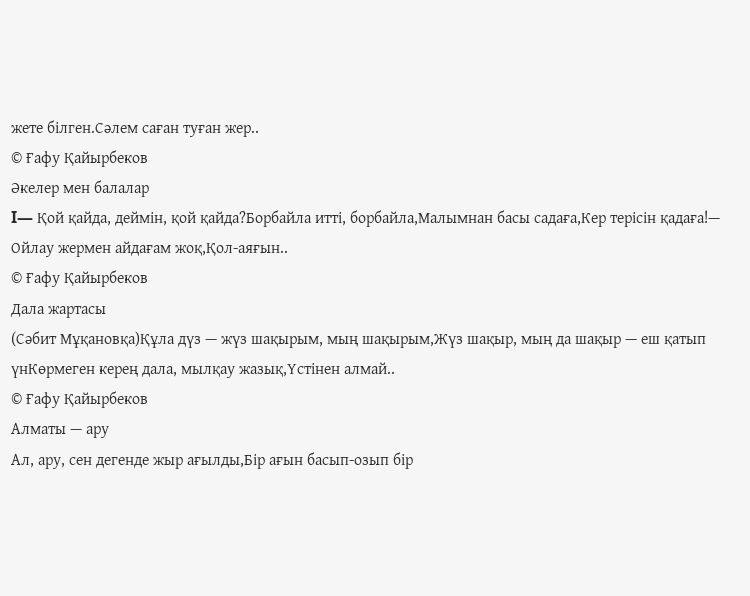жете білген.Сәлем саған туған жер..
© Ғафу Қайырбеков
Әкелер мен балалар
I— Қой қайда, деймін, қой қайда?Борбайла итті, борбайла,Малымнан басы садаға,Кер терісін қадаға!— Ойлау жермен айдағам жоқ,Қол-аяғын..
© Ғафу Қайырбеков
Дала жартасы
(Сәбит Мұқановқа)Құла дүз — жүз шақырым, мың шақырым,Жүз шақыр, мың да шақыр — еш қатып үнКөрмеген керең дала, мылқау жазық,Үстінен алмай..
© Ғафу Қайырбеков
Алматы — ару
Ал, ару, сен дегенде жыр ағылды,Бір ағын басып-озып бір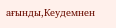ағынды,Кеудемнен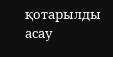қотарылды асау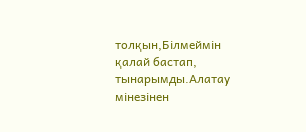толқын,Білмеймін қалай бастап, тынарымды.Алатау мінезінен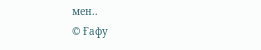мен..
© Ғафу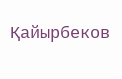Қайырбеков